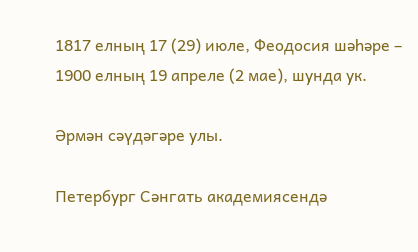1817 елның 17 (29) июле, Феодосия шәһәре – 1900 елның 19 апреле (2 мае), шунда ук.

Әрмән сәүдәгәре улы.

Петербург Сәнгать академиясендә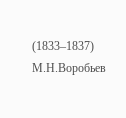(1833–1837) М.Н.Воробьев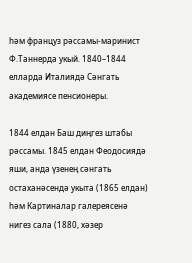һәм француз рәссамы-маринист Ф.Таннерда укый. 1840–1844 елларда Италиядә Сәнгать академиясе пенсионеры.

1844 елдан Баш диңгез штабы рәссамы. 1845 елдан Феодосиядә яши, анда үзенең сәнгать остаханәсендә укыта (1865 елдан) һәм Картиналар галереясенә нигез сала (1880, хәзер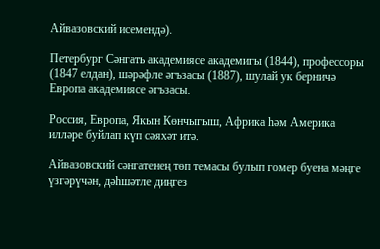Айвазовский исемендә).

Петербург Сәнгать академиясе академигы (1844), профессоры (1847 елдан), шәрәфле әгъзасы (1887), шулай ук берничә Европа академиясе әгъзасы.

Россия, Европа, Якын Көнчыгыш, Африка һәм Америка илләре буйлап күп сәяхәт итә.

Айвазовский сәнгатенең төп темасы булып гомер буена мәңге үзгәрүчән, дәһшәтле диңгез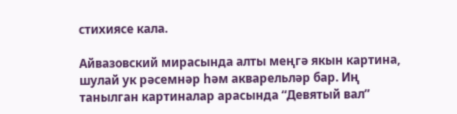стихиясе кала.

Айвазовский мирасында алты меңгә якын картина, шулай ук рәсемнәр һәм акварельләр бар. Иң танылган картиналар арасында “Девятый вал”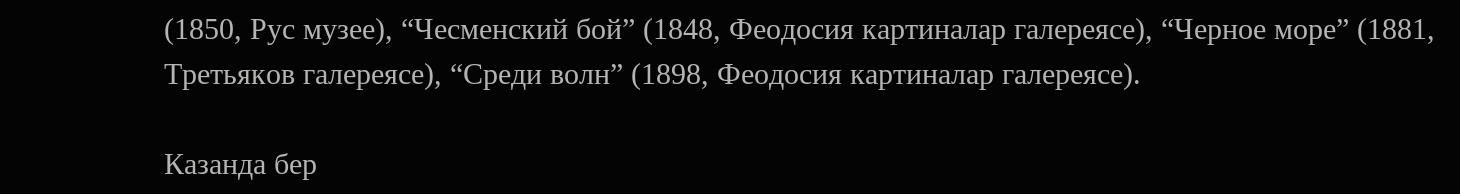(1850, Рус музее), “Чесменский бой” (1848, Феодосия картиналар галереясе), “Черное море” (1881, Третьяков галереясе), “Среди волн” (1898, Феодосия картиналар галереясе).

Казанда бер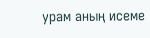урам аның исеме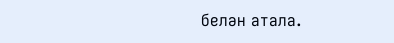белән атала.